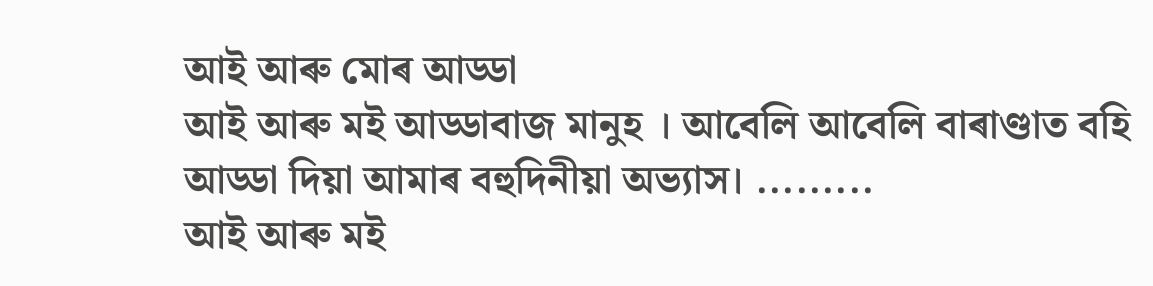আই আৰু মোৰ আড্ডা
আই আৰু মই আড্ডাবাজ মানুহ । আবেলি আবেলি বাৰাণ্ডাত বহি আড্ডা দিয়া আমাৰ বহুদিনীয়া অভ্যাস। .........
আই আৰু মই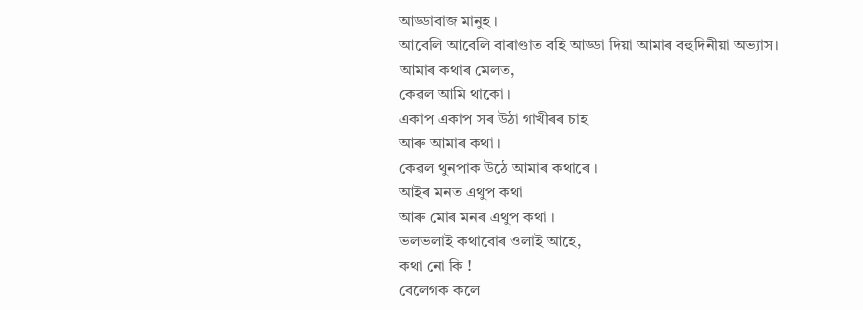আড্ডাবাজ মানুহ ।
আবেলি আবেলি বাৰাণ্ডাত বহি আড্ডা দিয়া আমাৰ বহুদিনীয়া অভ্যাস।
আমাৰ কথাৰ মেলত,
কেৱল আমি থাকো ।
একাপ একাপ সৰ উঠা গাখীৰৰ চাহ
আৰু আমাৰ কথা ।
কেৱল থুনপাক উঠে আমাৰ কথাৰে ।
আইৰ মনত এথুপ কথা
আৰু মোৰ মনৰ এথুপ কথা ।
ভলভলাই কথাবোৰ ওলাই আহে,
কথা নো কি !
বেলেগক কলে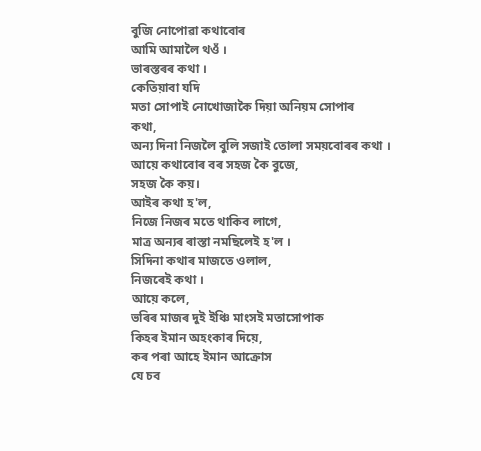বুজি নোপোৱা কথাবোৰ
আমি আমালৈ থওঁ ।
ভাৰস্তৰৰ কথা ।
কেতিয়াবা যদি
মতা সোপাই নোখোজাকৈ দিয়া অনিয়ম সোপাৰ
কথা,
অন্য দিনা নিজলৈ বুলি সজাই তোলা সময়বোৰৰ কথা ।
আয়ে কথাবোৰ বৰ সহজ কৈ বুজে,
সহজ কৈ কয়।
আইৰ কথা হ'ল,
নিজে নিজৰ মতে থাকিব লাগে,
মাত্ৰ অন্যৰ ৰাস্তা নমছিলেই হ'ল ।
সিদিনা কথাৰ মাজতে ওলাল,
নিজৰেই কথা ।
আয়ে কলে,
ভৰিৰ মাজৰ দুই ইঞ্চি মাংসই মতাসোপাক
কিহৰ ইমান অহংকাৰ দিয়ে,
কৰ পৰা আহে ইমান আক্ৰোস
যে চব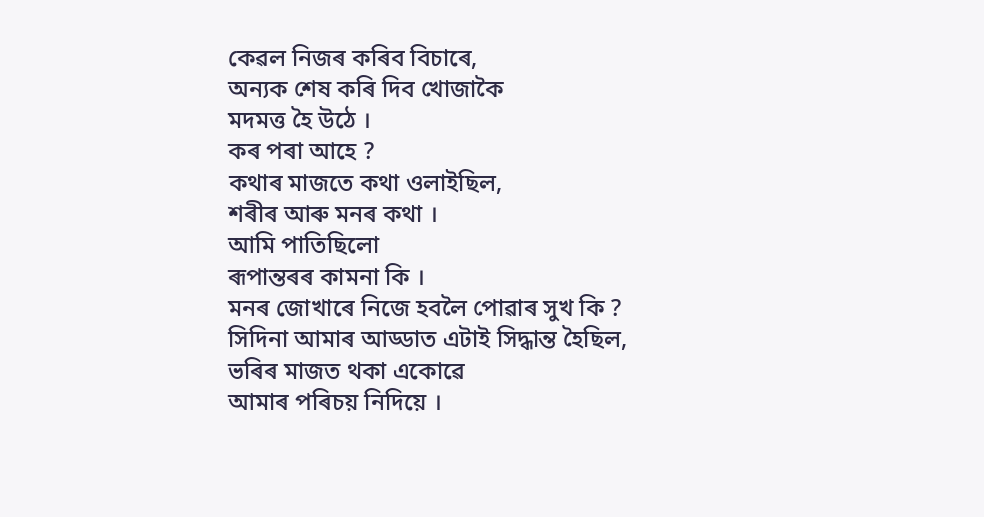কেৱল নিজৰ কৰিব বিচাৰে,
অন্যক শেষ কৰি দিব খোজাকৈ
মদমত্ত হৈ উঠে ।
কৰ পৰা আহে ?
কথাৰ মাজতে কথা ওলাইছিল,
শৰীৰ আৰু মনৰ কথা ।
আমি পাতিছিলো
ৰূপান্তৰৰ কামনা কি ।
মনৰ জোখাৰে নিজে হবলৈ পোৱাৰ সুখ কি ?
সিদিনা আমাৰ আড্ডাত এটাই সিদ্ধান্ত হৈছিল,
ভৰিৰ মাজত থকা একোৱে
আমাৰ পৰিচয় নিদিয়ে ।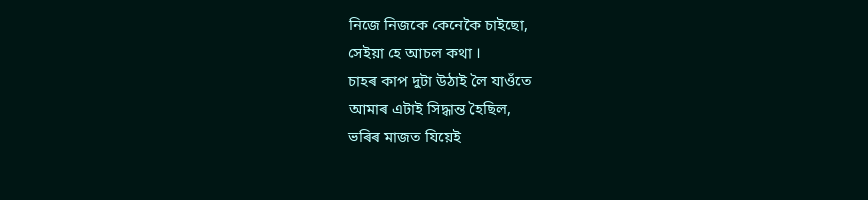নিজে নিজকে কেনেকৈ চাইছো,
সেইয়া হে আচল কথা ।
চাহৰ কাপ দুটা উঠাই লৈ যাওঁতে
আমাৰ এটাই সিদ্ধান্ত হৈছিল,
ভৰিৰ মাজত যিয়েই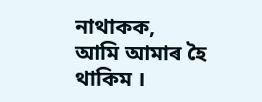নাথাকক,
আমি আমাৰ হৈ থাকিম ।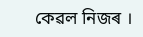কেৱল নিজৰ ।